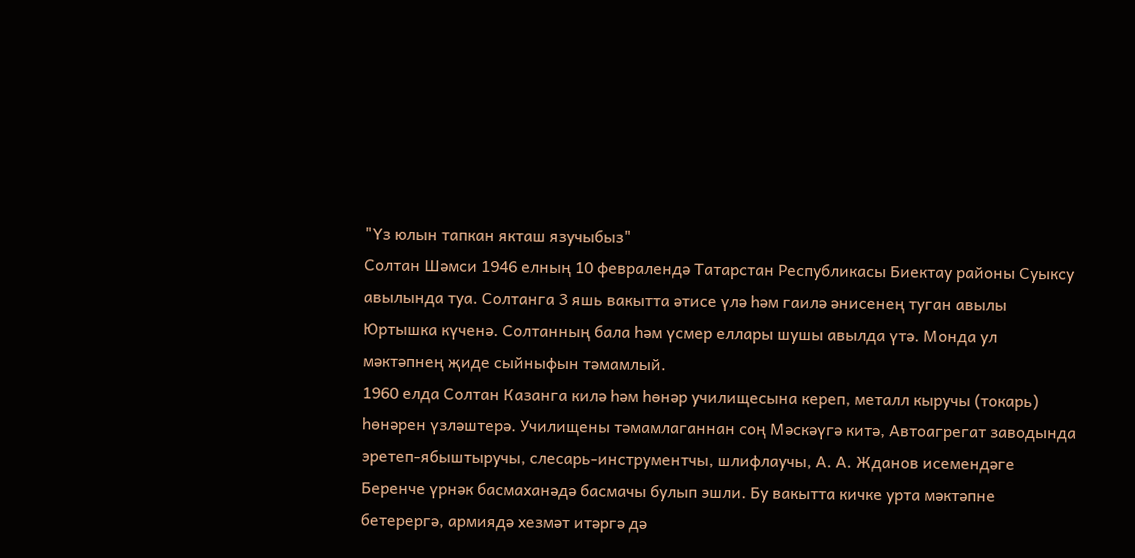"Үз юлын тапкан якташ язучыбыз"
Солтан Шәмси 1946 елның 10 февралендә Татарстан Республикасы Биектау районы Суыксу авылында туа. Солтанга 3 яшь вакытта әтисе үлә һәм гаилә әнисенең туган авылы Юртышка күченә. Солтанның бала һәм үсмер еллары шушы авылда үтә. Монда ул мәктәпнең җиде сыйныфын тәмамлый.
1960 елда Солтан Казанга килә һәм һөнәр училищесына кереп, металл кыручы (токарь) һөнәрен үзләштерә. Училищены тәмамлаганнан соң Мәскәүгә китә, Автоагрегат заводында эретеп-ябыштыручы, слесарь-инструментчы, шлифлаучы, А. А. Жданов исемендәге Беренче үрнәк басмаханәдә басмачы булып эшли. Бу вакытта кичке урта мәктәпне бетерергә, армиядә хезмәт итәргә дә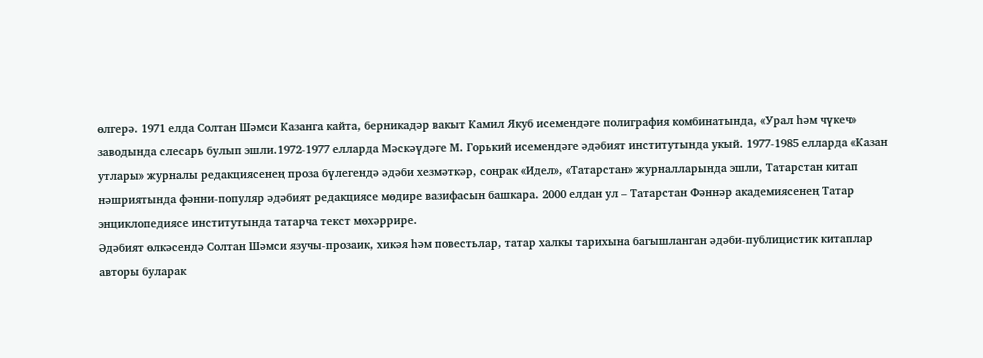өлгерә. 1971 елда Солтан Шәмси Казанга кайта, берникадәр вакыт Камил Якуб исемендәге полиграфия комбинатында, «Урал һәм чүкеч» заводында слесарь булып эшли.1972-1977 елларда Мәскәүдәге М. Горький исемендәге әдәбият институтында укый. 1977-1985 елларда «Казан утлары» журналы редакциясенең проза бүлегендә әдәби хезмәткәр, соңрак «Идел», «Татарстан» журналларында эшли, Татарстан китап нәшриятында фәнни-популяр әдәбият редакциясе мөдире вазифасын башкара. 2000 елдан ул – Татарстан Фәннәр академиясенең Татар энциклопедиясе институтында татарча текст мөхәррире.
Әдәбият өлкәсендә Солтан Шәмси язучы-прозаик, хикәя һәм повестьлар, татар халкы тарихына багышланган әдәби-публицистик китаплар авторы буларак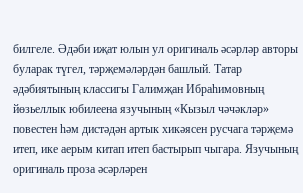билгеле. Әдәби иҗат юлын ул оригиналь әсәрләр авторы буларак түгел, тәрҗемәләрдән башлый. Татар әдәбиятының классигы Галимҗан Ибраһимовның йөзьеллык юбилеена язучының «Кызыл чәчәкләр» повестен һәм дистәдән артык хикәясен русчага тәрҗемә итеп, ике аерым китап итеп бастырып чыгара. Язучының оригиналь проза әсәрләрен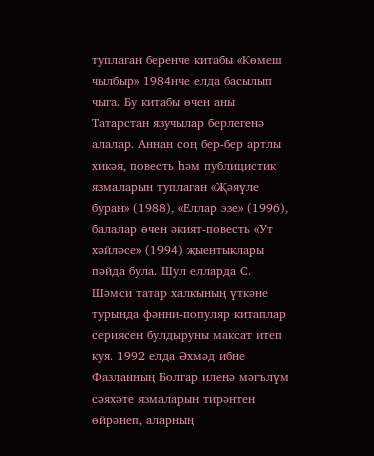туплаган беренче китабы «Көмеш чылбыр» 1984нче елда басылып чыга. Бу китабы өчен аны Татарстан язучылар берлегенә алалар. Аннан соң бер-бер артлы хикәя, повесть һәм публицистик язмаларын туплаган «Җәяүле буран» (1988), «Еллар эзе» (1996), балалар өчен әкият-повесть «Ут хәйләсе» (1994) җыентыклары пәйда була. Шул елларда С. Шәмси татар халкының үткәне турында фәнни-популяр китаплар сериясен булдыруны максат итеп куя. 1992 елда Әхмәд ибне Фазланның Болгар иленә мәгълүм сәяхәте язмаларын тирәнтен өйрәнеп, аларның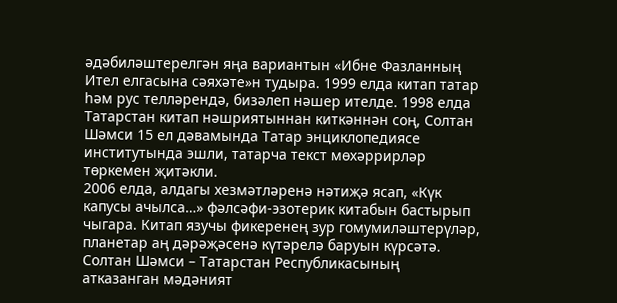әдәбиләштерелгән яңа вариантын «Ибне Фазланның Ител елгасына сәяхәте»н тудыра. 1999 елда китап татар һәм рус телләрендә, бизәлеп нәшер ителде. 1998 елда Татарстан китап нәшриятыннан киткәннән соң, Солтан Шәмси 15 ел дәвамында Татар энциклопедиясе институтында эшли, татарча текст мөхәррирләр
төркемен җитәкли.
2006 елда, алдагы хезмәтләренә нәтиҗә ясап, «Күк капусы ачылса…» фәлсәфи-эзотерик китабын бастырып чыгара. Китап язучы фикеренең зур гомумиләштерүләр, планетар аң дәрәҗәсенә күтәрелә баруын күрсәтә.
Солтан Шәмси – Татарстан Республикасының атказанган мәдәният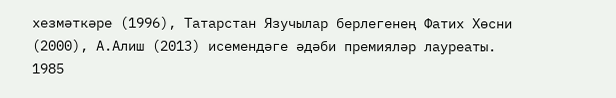хезмәткәре (1996), Татарстан Язучылар берлегенең Фатих Хөсни (2000), А.Алиш (2013) исемендәге әдәби премияләр лауреаты. 1985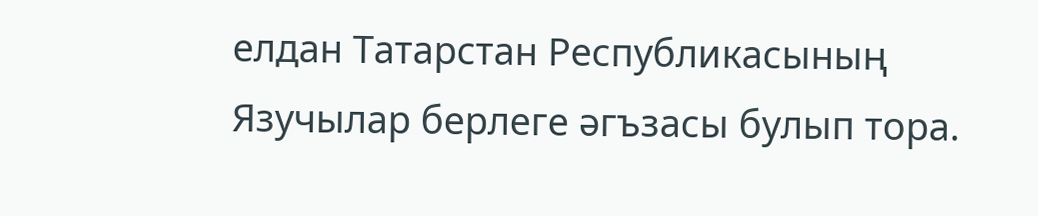елдан Татарстан Республикасының Язучылар берлеге әгъзасы булып тора.